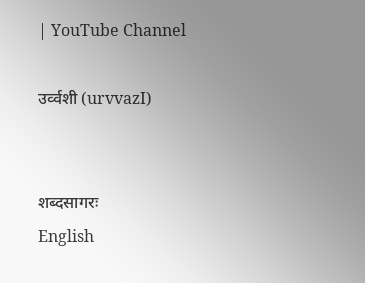| YouTube Channel

उर्व्वशी (urvvazI)


शब्दसागरः
English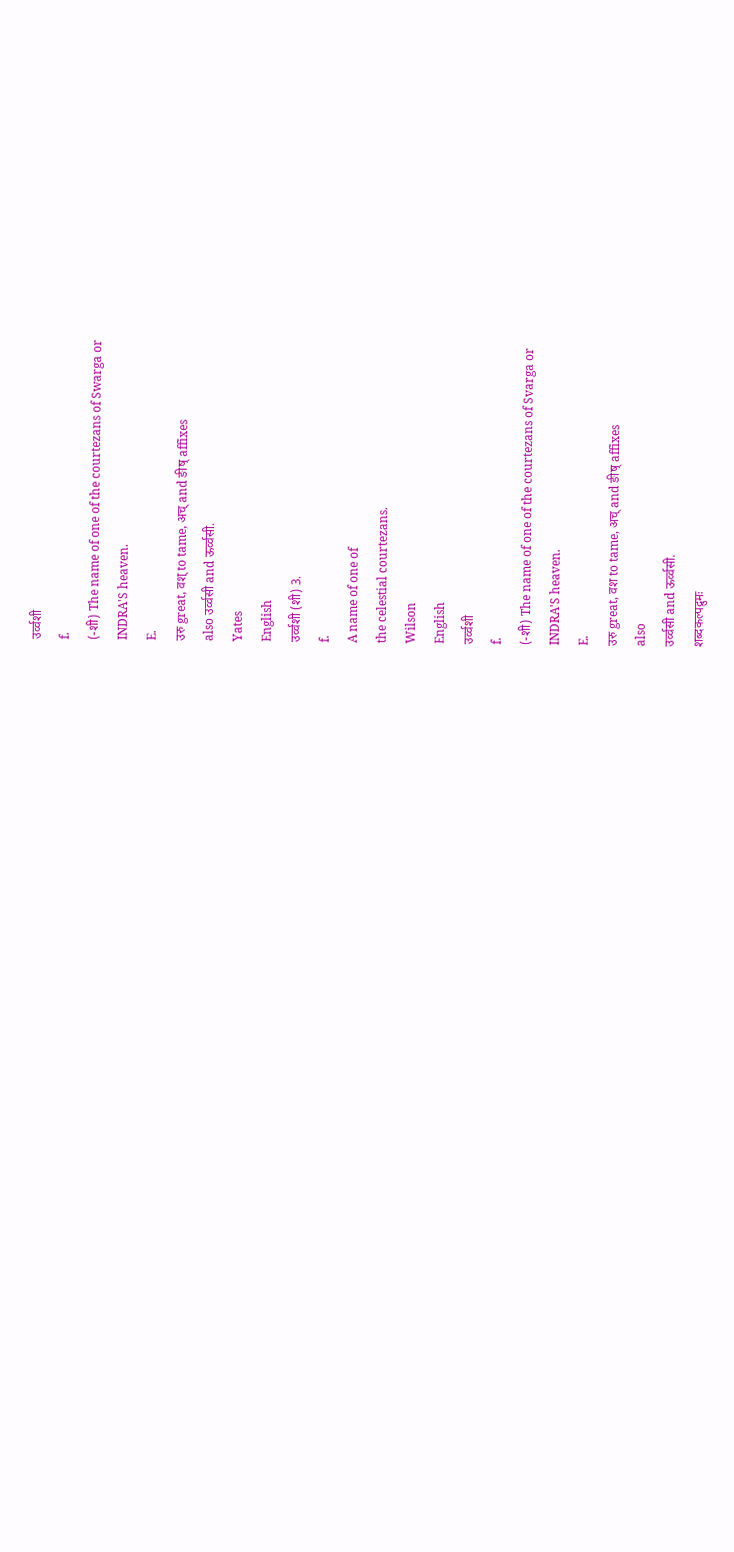उर्व्वशी
f.
(-शी) The name of one of the courtezans of Swarga or
INDRA'S heaven.
E.
उरु great, वश् to tame, अच् and ङीष् affixes
also उर्व्वसी and ऊर्व्वसी.
Yates
English
उर्व्वशी (शी) 3.
f.
A name of one of
the celestial courtezans.
Wilson
English
उर्व्वशी
f.
(-शी) The name of one of the courtezans of Svarga or
INDRA'S heaven.
E.
उरु great, वश to tame, अच् and ङीष् affixes
also
उर्व्वसी and ऊर्व्वसी.
शब्दकल्पद्रुमः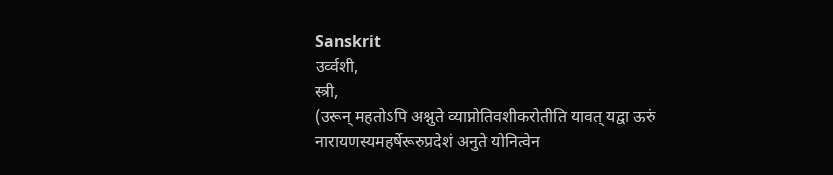Sanskrit
उर्व्वशी,
स्त्री,
(उरून् महतोऽपि अश्नुते व्याप्नोतिवशीकरोतीति यावत् यद्वा ऊरुं नारायणस्यमहर्षेरूरुप्रदेशं अनुते योनित्वेन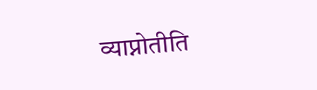व्याप्नोतीति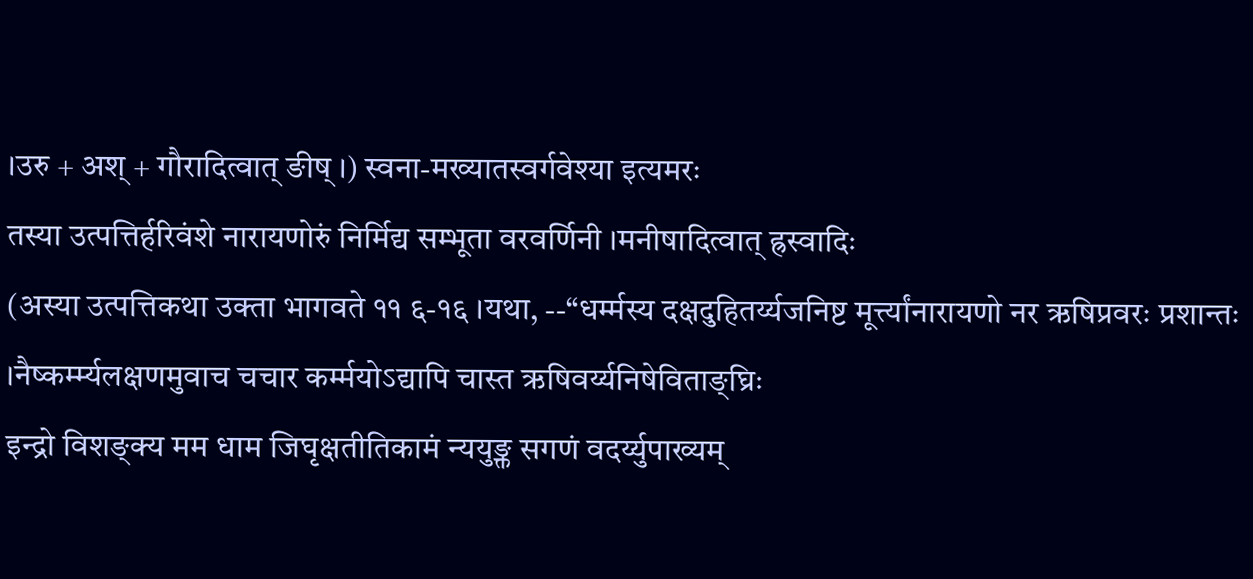।उरु + अश् + गौरादित्वात् ङीष् ।) स्वना-मख्यातस्वर्गवेश्या इत्यमरः
तस्या उत्पत्तिर्हरिवंशे नारायणोरुं निर्मिद्य सम्भूता वरवर्णिनी ।मनीषादित्वात् ह्रस्वादिः
(अस्या उत्पत्तिकथा उक्ता भागवते ११ ६-१६ ।यथा, --“धर्म्मस्य दक्षदुहितर्य्यजनिष्ट मूर्त्त्यांनारायणो नर ऋषिप्रवरः प्रशान्तः ।नैष्कर्म्म्यलक्षणमुवाच चचार कर्म्मयोऽद्यापि चास्त ऋषिवर्य्यनिषेविताङ्घ्रिः
इन्द्रो विशङ्क्य मम धाम जिघृक्षतीतिकामं न्ययुङ्क्त सगणं वदर्य्युपाख्यम्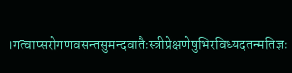।गत्वाप्सरोगणवसन्तसुमन्दवातैःस्त्रीप्रेक्षणेषुभिरविध्यदतन्मतिज्ञः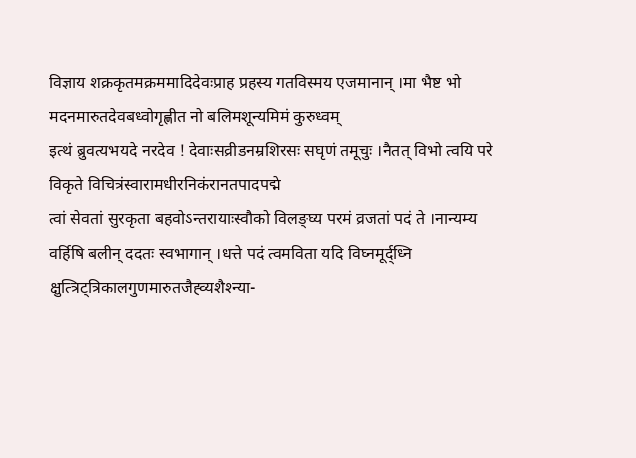विज्ञाय शक्रकृतमक्रममादिदेवःप्राह प्रहस्य गतविस्मय एजमानान् ।मा भैष्ट भो मदनमारुतदेवबध्वोगृह्णीत नो बलिमशून्यमिमं कुरुध्वम्
इत्थं ब्रुवत्यभयदे नरदेव ! देवाःसव्रीडनम्रशिरसः सघृणं तमूचुः ।नैतत् विभो त्वयि परे विकृते विचित्रंस्वारामधीरनिकंरानतपादपद्मे
त्वां सेवतां सुरकृता बहवोऽन्तरायाःस्वौको विलङ्घ्य परमं व्रजतां पदं ते ।नान्यम्य वर्हिषि बलीन् ददतः स्वभागान् ।धत्ते पदं त्वमविता यदि विघ्नमूर्द्ध्नि
क्षुत्त्रिट्त्रिकालगुणमारुतजैह्व्यशैश्न्या-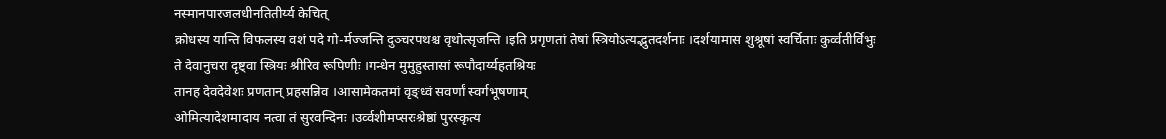नस्मानपारजलधीनतितीर्य्य केचित्
क्रोधस्य यान्ति विफलस्य वशं पदे गो-र्मज्जन्ति दुञ्चरपथश्च वृथोत्सृजन्ति ।इति प्रगृणतां तेषां स्त्रियोऽत्यद्भुतदर्शनाः ।दर्शयामास शुश्रूषां स्वर्चिताः कुर्व्वतीर्विभुः
ते देवानुचरा दृष्ट्वा स्त्रियः श्रीरिव रूपिणीः ।गन्धेन मुमुहुस्तासां रूपौदार्य्यहतश्रियः
तानह देवदेवेशः प्रणतान् प्रहसन्निव ।आसामेकतमां वृङ्ध्वं सवर्णां स्वर्गभूषणाम्
ओमित्यादेशमादाय नत्वा तं सुरवन्दिनः ।उर्व्वशीमप्सरःश्रेष्ठां पुरस्कृत्य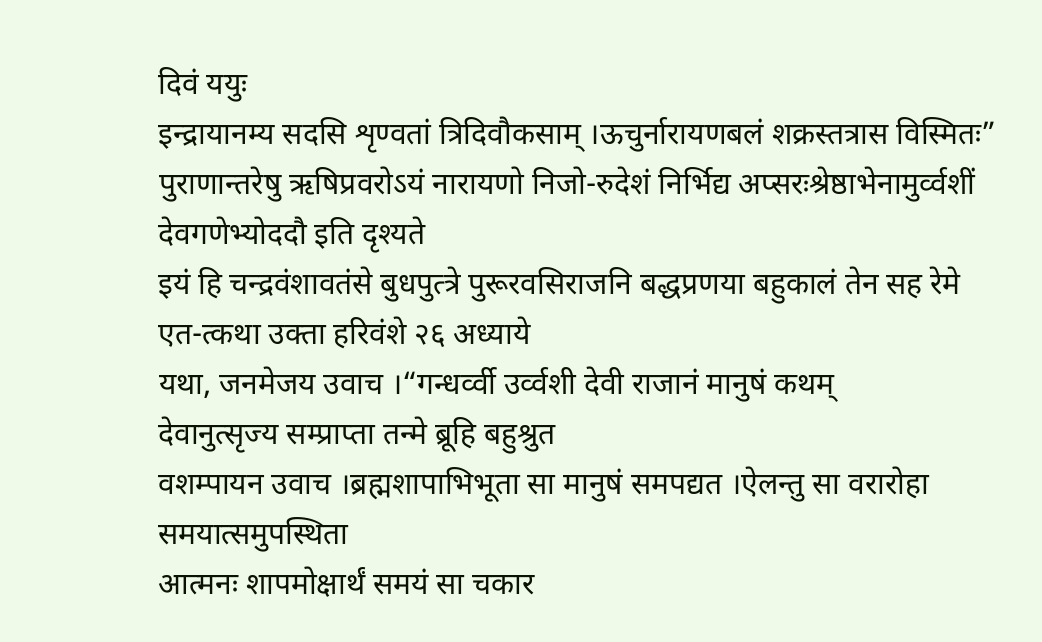दिवं ययुः
इन्द्रायानम्य सदसि शृण्वतां त्रिदिवौकसाम् ।ऊचुर्नारायणबलं शक्रस्तत्रास विस्मितः”
पुराणान्तरेषु ऋषिप्रवरोऽयं नारायणो निजो-रुदेशं निर्भिद्य अप्सरःश्रेष्ठाभेनामुर्व्वशीं देवगणेभ्योददौ इति दृश्यते
इयं हि चन्द्रवंशावतंसे बुधपुत्त्रे पुरूरवसिराजनि बद्धप्रणया बहुकालं तेन सह रेमे एत-त्कथा उक्ता हरिवंशे २६ अध्याये
यथा, जनमेजय उवाच ।“गन्धर्व्वी उर्व्वशी देवी राजानं मानुषं कथम्
देवानुत्सृज्य सम्प्राप्ता तन्मे ब्रूहि बहुश्रुत
वशम्पायन उवाच ।ब्रह्मशापाभिभूता सा मानुषं समपद्यत ।ऐलन्तु सा वरारोहा समयात्समुपस्थिता
आत्मनः शापमोक्षार्थं समयं सा चकार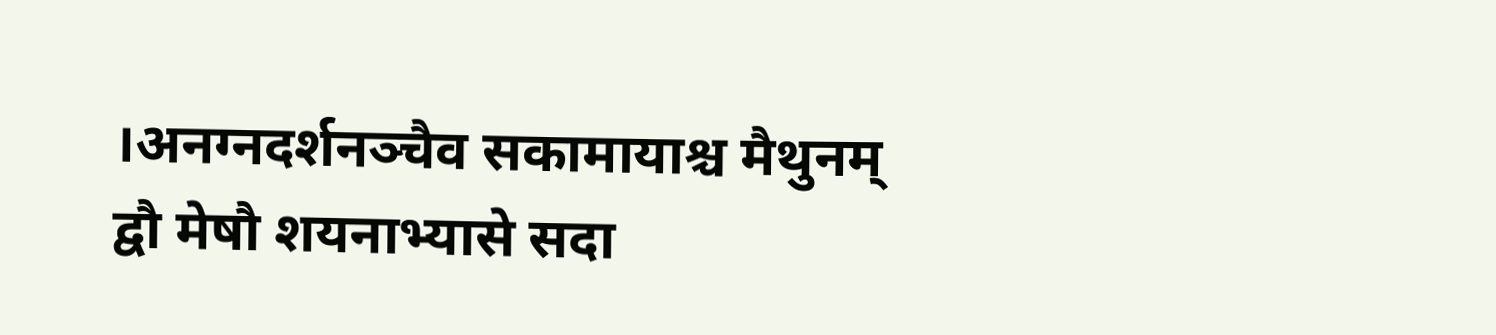।अनग्नदर्शनञ्चैव सकामायाश्च मैथुनम्
द्वौ मेषौ शयनाभ्यासे सदा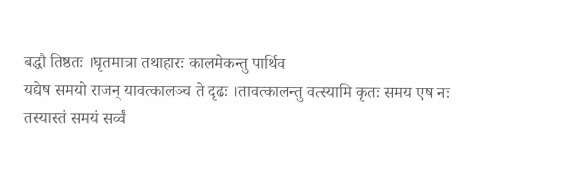बद्धौ तिष्ठतः ।घृतमात्रा तथाहारः कालमेकन्तु पार्थिव
यद्येष समयो राजन् यावत्कालञ्च ते दृढः ।तावत्कालन्तु वत्स्यामि कृतः समय एष नः
तस्यास्तं समयं सर्व्वं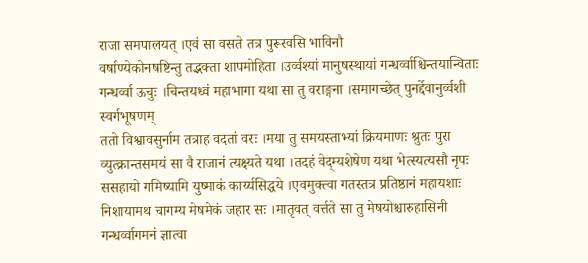राजा समपालयत् ।एवं सा वसते तत्र पुरूरवसि भाविनौ
वर्षाण्येकोनषष्टिन्तु तद्भक्ता शापमोहिता ।उर्व्वश्यां मानुषस्थायां गन्धर्व्वाश्चिन्तयान्विताः
गन्धर्व्वा ऊचुः ।चिन्तयध्वं महाभागा यथा सा तु वराङ्गना ।समागच्छेत् पुनर्द्देवानुर्व्वशी स्वर्गभूषणम्
ततो विश्वावसुर्नाम तत्राह वदतां वरः ।मया तु समयस्ताभ्यां क्रियमाणः श्रुतः पुरा
व्युत्क्रान्तसमयं सा वै राजानं त्यक्ष्यते यथा ।तदहं वेद्म्यशेषेण यथा भेत्स्यत्यसौ नृपः
ससहायो गमिष्यामि युष्माकं कार्य्यसिद्धये ।एवमुक्त्वा गतस्तत्र प्रतिष्ठानं महायशाः
निशायामथ चागम्य मेषमेकं जहार सः ।मातृवत् वर्त्तते सा तु मेषयोश्चारुहासिनी
गन्धर्व्वागमनं ज्ञात्वा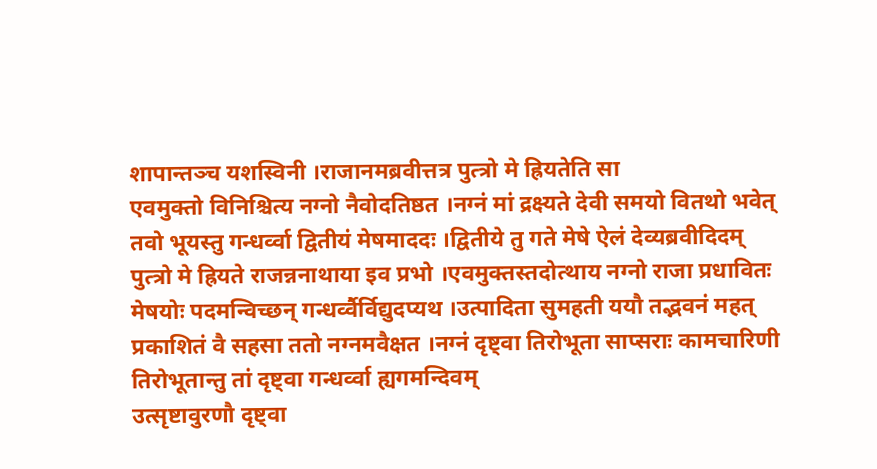शापान्तञ्च यशस्विनी ।राजानमब्रवीत्तत्र पुत्त्रो मे ह्रियतेति सा
एवमुक्तो विनिश्चित्य नग्नो नैवोदतिष्ठत ।नग्नं मां द्रक्ष्यते देवी समयो वितथो भवेत्
तवो भूयस्तु गन्धर्व्वा द्वितीयं मेषमाददः ।द्वितीये तु गते मेषे ऐलं देव्यब्रवीदिदम्
पुत्त्रो मे ह्रियते राजन्ननाथाया इव प्रभो ।एवमुक्तस्तदोत्थाय नग्नो राजा प्रधावितः
मेषयोः पदमन्विच्छन् गन्धर्व्वैर्विद्युदप्यथ ।उत्पादिता सुमहती ययौ तद्भवनं महत्
प्रकाशितं वै सहसा ततो नग्नमवैक्षत ।नग्नं दृष्ट्वा तिरोभूता साप्सराः कामचारिणी
तिरोभूतान्तु तां दृष्ट्वा गन्धर्व्वा ह्यगमन्दिवम्
उत्सृष्टावुरणौ दृष्ट्वा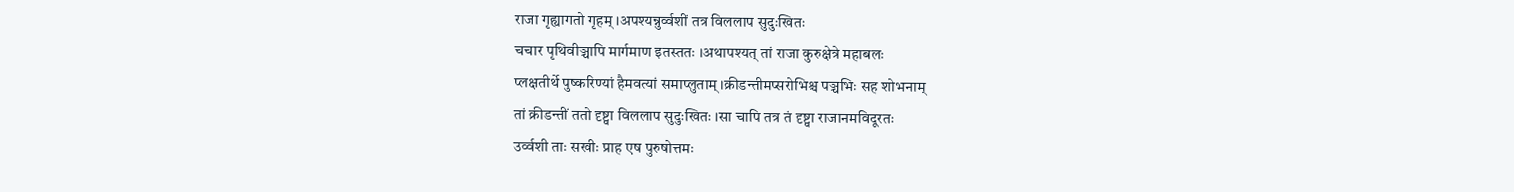राजा गृह्यागतो गृहम् ।अपश्यन्नुर्व्वशीं तत्र विललाप सुदुःखितः
चचार पृथिवीञ्चापि मार्गमाण इतस्ततः ।अथापश्यत् तां राजा कुरुक्षेत्रे महाबलः
प्लक्षतीर्थे पुष्करिण्यां हैमवत्यां समाप्लुताम् ।क्रीडन्तीमप्सरोभिश्च पञ्चभिः सह शोभनाम्
तां क्रीडन्तीं ततो दृष्ट्वा विललाप सुदुःखितः ।सा चापि तत्र तं दृष्ट्वा राजानमविदूरतः
उर्व्वशी ताः सखीः प्राह एष पुरुषोत्तमः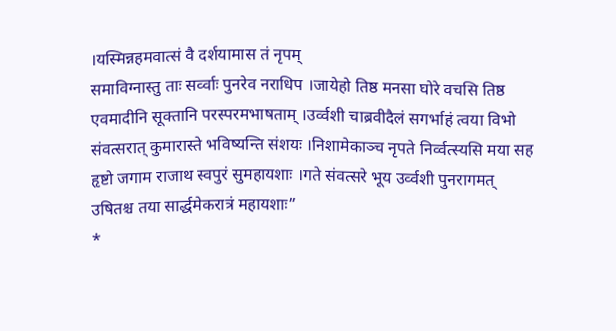।यस्मिन्नहमवात्सं वै दर्शयामास तं नृपम्
समाविग्नास्तु ताः सर्व्वाः पुनरेव नराधिप ।जायेहो तिष्ठ मनसा घोरे वचसि तिष्ठ
एवमादीनि सूक्तानि परस्परमभाषताम् ।उर्व्वशी चाब्रवीदैलं सगर्भाहं त्वया विभो
संवत्सरात् कुमारास्ते भविष्यन्ति संशयः ।निशामेकाञ्च नृपते निर्व्वत्स्यसि मया सह
हृष्टो जगाम राजाथ स्वपुरं सुमहायशाः ।गते संवत्सरे भूय उर्व्वशी पुनरागमत्
उषितश्च तया सार्द्धमेकरात्रं महायशाः”
*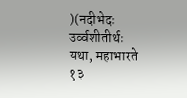)(नदीभेदः उर्व्वशीतीर्थः यथा, महाभारते १३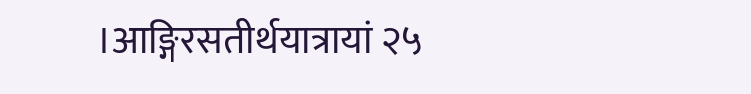।आङ्गिरसतीर्थयात्रायां २५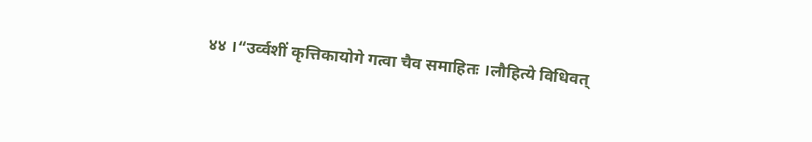४४ ।“उर्व्वशीं कृत्तिकायोगे गत्वा चैव समाहितः ।लौहित्ये विधिवत्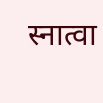स्नात्वा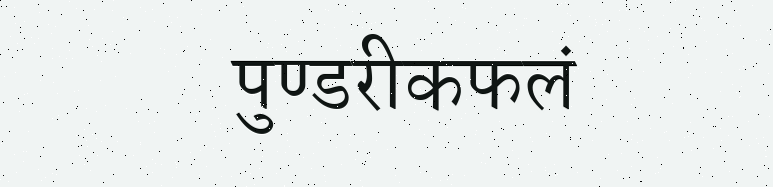पुण्डरीकफलं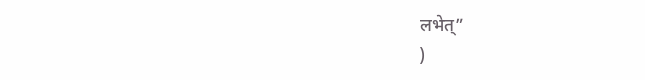लभेत्”
)